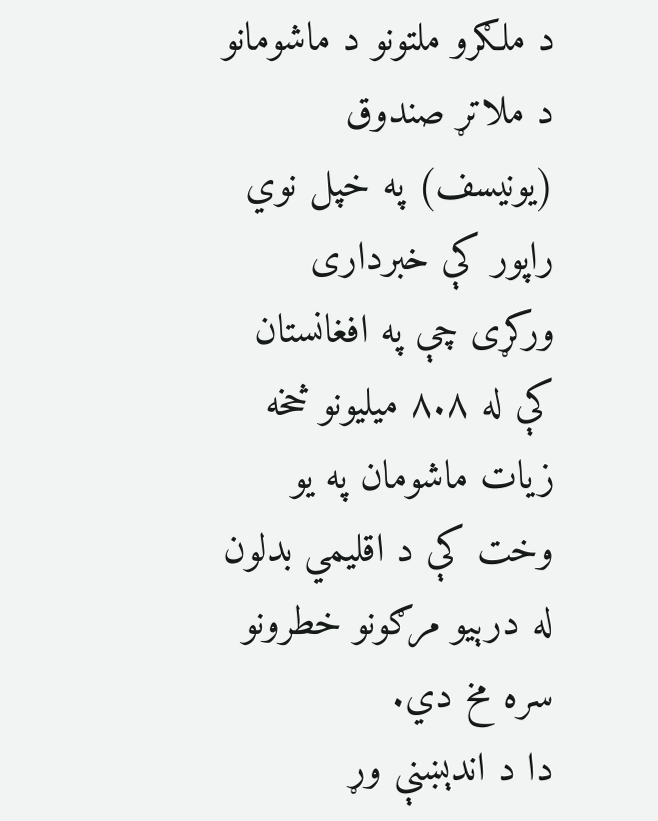د ملګرو ملتونو د ماشومانو د ملاتړ صندوق (یونیسف) په خپل نوي راپور کې خبرداری ورکړی چې په افغانستان کې له ۸.۸ میلیونو څخه زیات ماشومان په یو وخت کې د اقلیمي بدلون له درېیو مرګونو خطرونو سره مخ دي.
دا د اندېښنې وړ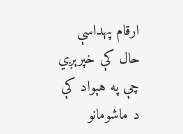ارقام پهداسې حال کې خپرېږي چې په هېواد کې د ماشومانو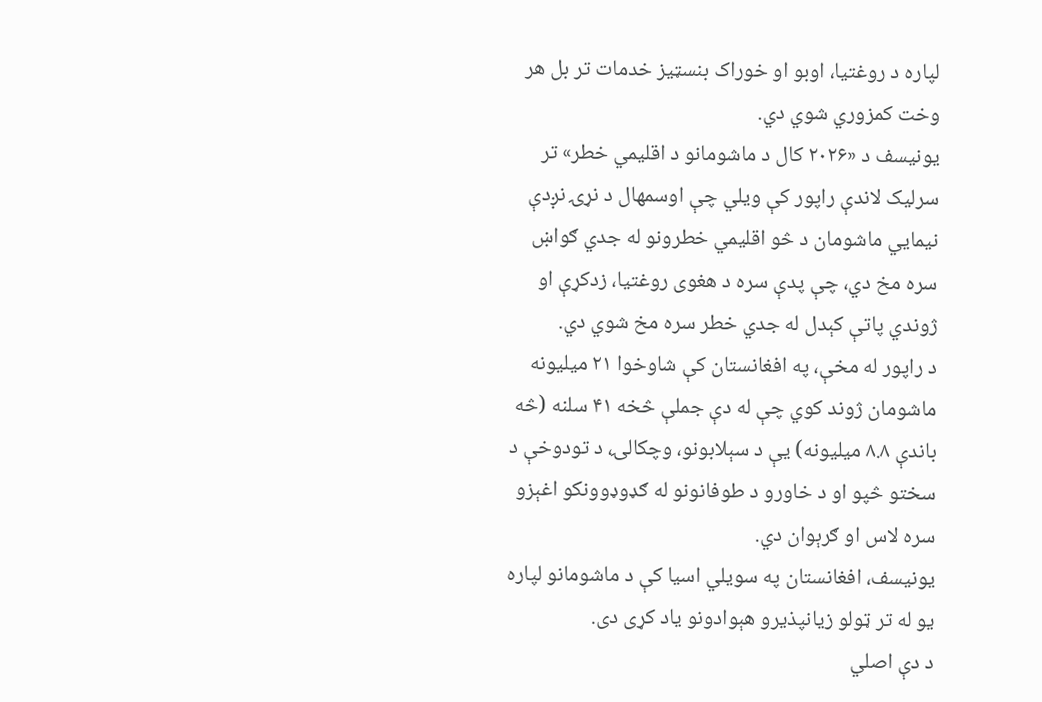لپاره د روغتیا، اوبو او خوراک بنسټیز خدمات تر بل هر وخت کمزوري شوي دي.
یونیسف د «۲۰۲۶ کال د ماشومانو د اقلیمي خطر» تر سرلیک لاندې راپور کې ویلي چې اوسمهال د نړۍ نږدې نیمایي ماشومان د څو اقلیمي خطرونو له جدي ګواښ سره مخ دي، چې پدې سره د هغوی روغتیا، زدکړې او ژوندي پاتې کېدل له جدي خطر سره مخ شوي دي.
د راپور له مخې، په افغانستان کې شاوخوا ۲۱ میلیونه ماشومان ژوند کوي چې له دې جملې څخه ۴۱ سلنه (څه باندې ۸.۸ میلیونه) یې د سېلابونو، وچکالۍ، د تودوخې د سختو څپو او د خاورو د طوفانونو له ګډوډوونکو اغېزو سره لاس او ګرېوان دي.
یونیسف، افغانستان په سویلي اسیا کې د ماشومانو لپاره یو له تر ټولو زیانپذیرو هېوادونو یاد کړی دی.
د دې اصلي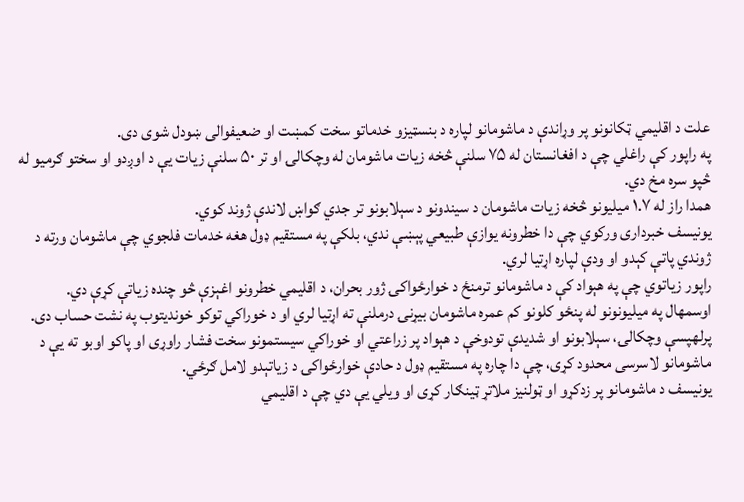علت د اقلیمي ټکانونو پر وړاندې د ماشومانو لپاره د بنسټیزو خدماتو سخت کمښت او ضعیفوالی ښودل شوی دی.
په راپور کې راغلي چې د افغانستان له ۷۵ سلنې څخه زیات ماشومان له وچکالۍ او تر ۵۰ سلنې زیات یې د اوږدو او سختو ګرمیو له څپو سره مخ دي.
همدا راز له ۱.۷ میلیونو څخه زیات ماشومان د سیندونو د سېلابونو تر جدي ګواښ لاندې ژوند کوي.
یونیسف خبرداری ورکوي چې دا خطرونه یوازې طبیعي پېښې ندي، بلکې په مستقیم ډول هغه خدمات فلجوي چې ماشومان ورته د ژوندي پاتې کېدو او ودې لپاره اړتیا لري.
راپور زیاتوي چې په هېواد کې د ماشومانو ترمنځ د خوارځواکۍ ژور بحران، د اقلیمي خطرونو اغېزې څو چنده زیاتې کړې دي.
اوسمهال په میلیونونو له پنځو کلونو کم عمره ماشومان بیړنۍ درملنې ته اړتیا لري او د خوراکي توکو خوندیتوب په نشت حساب دی.
پرلهپسې وچکالۍ، سېلابونو او شدیدې تودوخې د هېواد پر زراعتي او خوراکي سیستمونو سخت فشار راوړی او پاکو اوبو ته یې د ماشومانو لاسرسی محدود کړی، چې دا چاره په مستقیم ډول د حادې خوارځواکۍ د زیاتېدو لامل ګرځي.
یونیسف د ماشومانو پر زدکړو او ټولنیز ملاتړ ټینګار کړی او ویلي یې دي چې د اقلیمي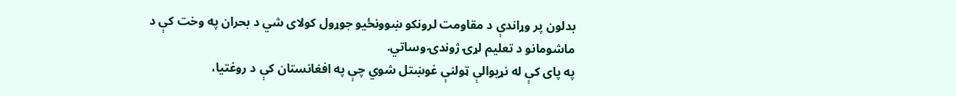بدلون پر وړاندې د مقاومت لرونکو ښوونځیو جوړول کولای شي د بحران په وخت کې د ماشومانو د تعلیم لړۍ ژوندۍ وساتي.
په پای کې له نړیوالې ټولنې غوښتل شوي چې په افغانستان کې د روغتیا،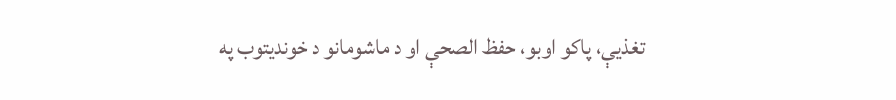تغذیې، پاکو اوبو، حفظ الصحې او د ماشومانو د خوندیتوب په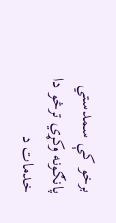برخو کې سمدستي پانګونه وکړي ترڅو دا خدمات د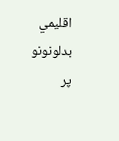اقلیمي بدلونونو پر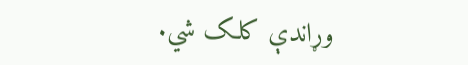وړاندې کلک شي.